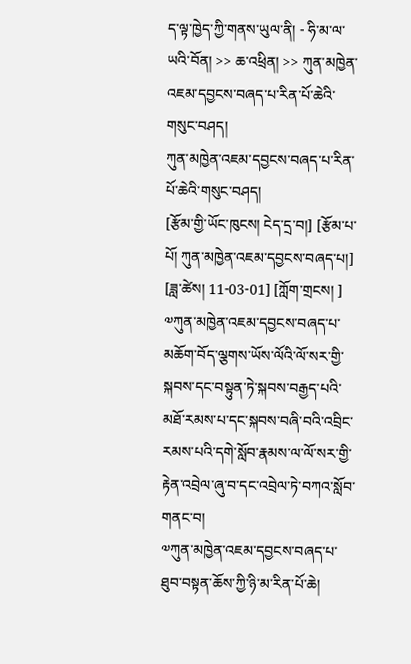ད་ལྟ་ཁྱེད་ཀྱི་གནས་ཡུལ་ནི། - ཧི་མ་ལ་ཡའི་བོན། >> ཆ་འཕྲིན། >> ཀུན་མཁྱེན་འཇམ་དབྱངས་བཞད་པ་རིན་པོ་ཆེའི་གསུང་བཤད།
ཀུན་མཁྱེན་འཇམ་དབྱངས་བཞད་པ་རིན་པོ་ཆེའི་གསུང་བཤད།
[རྩོམ་གྱི་ཡོང་ཁུངས། ངེད་དྲ་བ།] [རྩོམ་པ་པོ། ཀུན་མཁྱེན་འཇམ་དབྱངས་བཞད་པ།] [ཟླ་ཚེས། 11-03-01] [ཀློག་གྲངས། ]
༧ཀུན་མཁྱེན་འཇམ་དབྱངས་བཞད་པ་མཆོག་བོད་ལྕགས་ཡོས་ལོའི་ལོ་སར་གྱི་སྐབས་དང་བསྟུན་ཏེ་སྐབས་བརྒྱད་པའི་མཐོ་རམས་པ་དང་སྐབས་བཞི་བའི་འབྲིང་རམས་པའི་དགེ་སློབ་རྣམས་ལ་ལོ་སར་གྱི་རྟེན་འབྲེལ་ཞུ་བ་དང་འབྲེལ་ཏེ་བཀའ་སློབ་གནང་བ།
༧ཀུན་མཁྱེན་འཇམ་དབྱངས་བཞད་པ་ཐུབ་བསྟན་ཆོས་ཀྱི་ཉི་མ་རིན་པོ་ཆེ།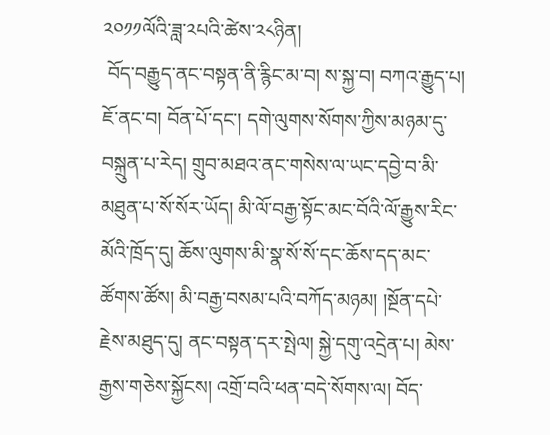༢༠༡༡ལོའི་ཟླ་༢པའི་ཚེས་༢༨ཉིན།
 བོད་བརྒྱུད་ནང་བསྟན་ནི་རྙིང་མ་བ། ས་སྐྱ་བ། བཀའ་རྒྱུད་པ། ཇོ་ནང་བ། བོན་པོ་དང་། དགེ་ལུགས་སོགས་ཀྱིས་མཉམ་དུ་བསྐྲུན་པ་རེད། གྲུབ་མཐའ་ནང་གསེས་ལ་ཡང་དབྱེ་བ་མི་མཐུན་པ་སོ་སོར་ཡོད། མི་ལོ་བརྒྱ་སྟོང་མང་བོའི་ལོ་རྒྱུས་རིང་མོའི་ཁྲོད་དུ། ཆོས་ལུགས་མི་སྣ་སོ་སོ་དང་ཆོས་དད་མང་ཚོགས་ཚོས། མི་བརྒྱ་བསམ་པའི་བཀོད་མཉམ། །སྔོན་དཔེ་རྗེས་མཐུད་དུ། ནང་བསྟན་དར་སྤེལ། སྐྱེ་དགུ་འདྲེན་པ། མེས་རྒྱས་གཅེས་སྐྱོངས། འགྲོ་བའི་ཕན་བདེ་སོགས་ལ། བོད་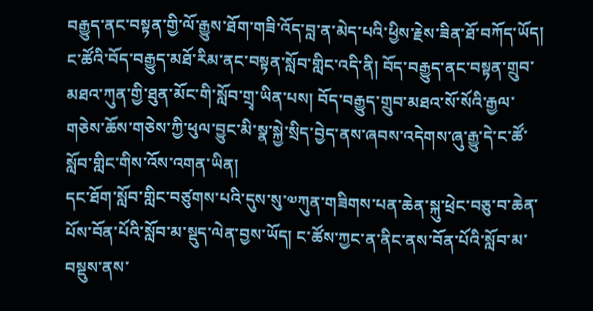བརྒྱུད་ནང་བསྟན་གྱི་ལོ་རྒྱུས་ཐོག་གཟི་འོད་བླ་ན་མེད་པའི་ཕྱིས་རྗེས་ཟིན་ཐོ་བཀོད་ཡོད། ང་ཚོའི་བོད་བརྒྱུད་མཐོ་རིམ་ནང་བསྟན་སློབ་གླིང་འདི་ནི། བོད་བརྒྱུད་ནང་བསྟན་གྲུབ་མཐའ་ཀུན་གྱི་ཐུན་མོང་གི་སློབ་གྲྭ་ཡིན་པས། བོད་བརྒྱུད་གྲུབ་མཐའ་སོ་སོའི་རྒྱལ་གཅེས་ཆོས་གཅེས་ཀྱི་ཕུལ་བྱུང་མི་སྣ་སྐྱེ་སྲིད་བྱེད་ནས་ཞབས་འདེགས་ཞུ་རྒྱུ་དེ་ང་ཚོ་སློབ་གླིང་གིས་འོས་འགན་ཡིན།
དང་ཐོག་སློབ་གླིང་བཙུགས་པའི་དུས་སུ་༧ཀུན་གཟིགས་པན་ཆེན་སྐུ་ཕྲེང་བཅུ་བ་ཆེན་པོས་བོན་པོའི་སློབ་མ་སྡུད་ལེན་བྱས་ཡོད། ང་ཚོས་ཀྱང་ན་ནིང་ནས་བོན་པོའི་སློབ་མ་བསྡུས་ནས་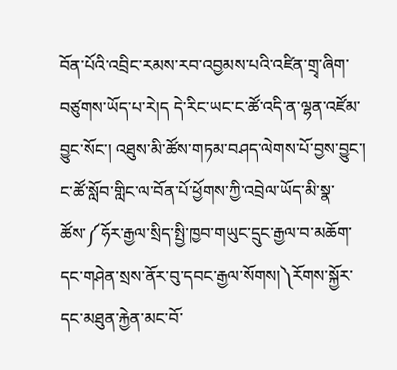བོན་པོའི་འབྲིང་རམས་རབ་འབྱམས་པའི་འཛིན་གྲྭ་ཞིག་བཙུགས་ཡོད་པ་རེ།ད དེ་རིང་ཡང་ང་ཚོ་འདི་ན་ལྷན་འཛོམ་བྱུང་སོང་། འཐུས་མི་ཚོས་གཏམ་བཤད་ལེགས་པོ་བྱས་བྱུང་། ང་ཚོ་སློབ་གླིང་ལ་བོན་པོ་ཕྱོགས་ཀྱི་འབྲེལ་ཡོད་མི་སྣ་ཚོས་༼ཧོར་རྒྱལ་སྲིད་སྤྱི་ཁྱབ་གཡུང་དྲུང་རྒྱལ་བ་མཆོག་དང་གཤེན་སྲས་ནོར་བུ་དབང་རྒྱལ་སོགས།༽རོགས་སྐྱོར་དང་མཐུན་རྐྱེན་མང་བོ་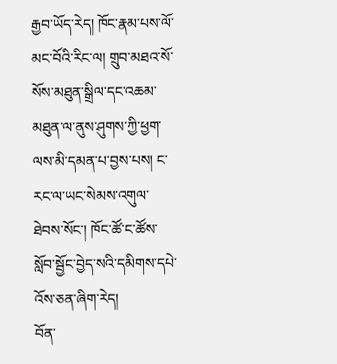རྒྱབ་ཡོད་རེད། ཁོང་རྣམ་པས་ལོ་མང་བོའི་རིང་ལ། གྲུབ་མཐའ་སོ་སོས་མཐུན་སྒྲིལ་དང་འཆམ་མཐུན་ལ་ནུས་ཤུགས་ཀྱི་ཕྱག་ལས་མི་དམན་པ་བྱས་པས། ང་རང་ལ་ཡང་སེམས་འགུལ་ཐེབས་སོང་། ཁོང་ཚོ་ང་ཚོས་སློབ་སྦྱོང་བྱེད་སའི་དམིགས་དཔེ་འོས་ཅན་ཞིག་རེད།
བོན་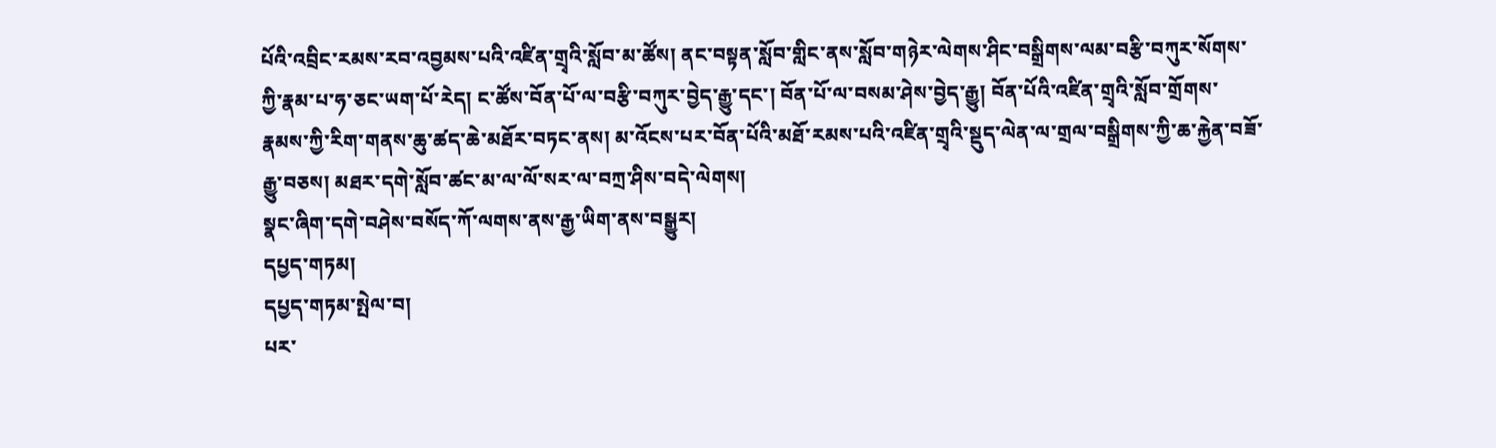པོའི་འབྲིང་རམས་རབ་འབྱམས་པའི་འཛིན་གྲྭའི་སློབ་མ་ཚོས། ནང་བསྟན་སློབ་གླིང་ནས་སློབ་གཉེར་ལེགས་ཤིང་བསྒྲིགས་ལམ་བརྩི་བཀུར་སོགས་ཀྱི་རྣམ་པ་ཧ་ཅང་ཡག་པོ་རེད། ང་ཚོས་བོན་པོ་ལ་བརྩི་བཀུར་བྱེད་རྒྱུ་དང་། བོན་པོ་ལ་བསམ་ཤེས་བྱེད་རྒྱུ། བོན་པོའི་འཛིན་གྲྭའི་སློབ་གྲོགས་རྣམས་ཀྱི་རིག་གནས་ཆུ་ཚད་ཆེ་མཐོར་བཏང་ནས། མ་འོངས་པར་བོན་པོའི་མཐོ་རམས་པའི་འཛིན་གྲྭའི་སྡུད་ལེན་ལ་གྲལ་བསྒྲིགས་ཀྱི་ཆ་རྐྱེན་བཟོ་རྒྱུ་བཅས། མཐར་དགེ་སློབ་ཚང་མ་ལ་ལོ་སར་ལ་བཀྲ་ཤིས་བདེ་ལེགས།
སྣང་ཞིག་དགེ་བཤེས་བསོད་ཀོ་ལགས་ནས་རྒྱ་ཡིག་ནས་བསྒྱུར།
དཔྱད་གཏམ།
དཔྱད་གཏམ་སྤེལ་བ།
པར་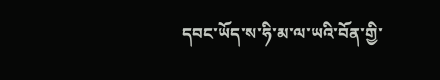དབང་ཡོད་ས་ཧི་མ་ལ་ཡའི་བོན་གྱི་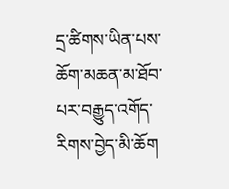དྲ་ཚིགས་ཡིན་པས་ཆོག་མཆན་མ་ཐོབ་པར་བརྒྱུད་འགོད་རིགས་བྱེད་མི་ཆོག